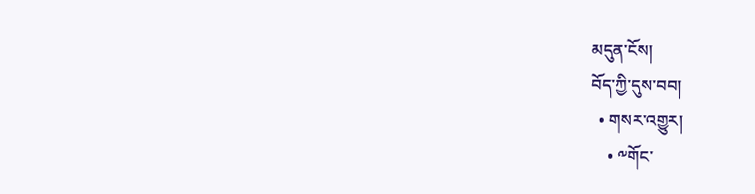མདུན་ངོས།
བོད་ཀྱི་དུས་བབ།
  • གསར་འགྱུར།
    • ༸གོང་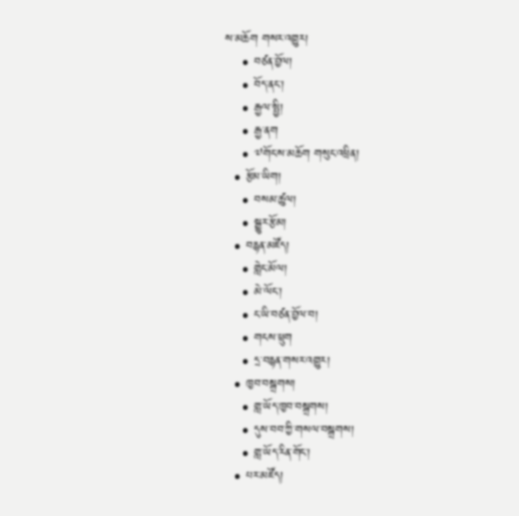ས་མཆོག གསར་འགྱུར།
    • བཙན་བྱོལ།
    • བོད་ནང་།
    • རྒྱལ་སྤྱི།
    • རྒྱ་ནག
    • ༧གོང་ས་མཆོག གསུང་འཕྲིན།
  • རྩོམ་ཡིག།
    • བསམ་ཚུལ།
    • སྒྱུར་རྩོམ།
  • བརྙན་མཛོད།
    • གླེང་མོལ།
    • མེ་ལོང་།
    • ང་ཡི་བཙན་བྱོལ་བ།
    • གངས་ཕྲུག
    • དྲ་བརྙན་གསར་འགྱུར།
  • ཁྱབ་བསྒྲགས།
    • གླ་ཡོད་ཁྱབ་བསྒྲགས།
    • དུས་བབ་ཀྱི་གསལ་བསྒྲགས།
    • གླ་ཡོད་རིན་གོང་།
  • པར་མཛོད།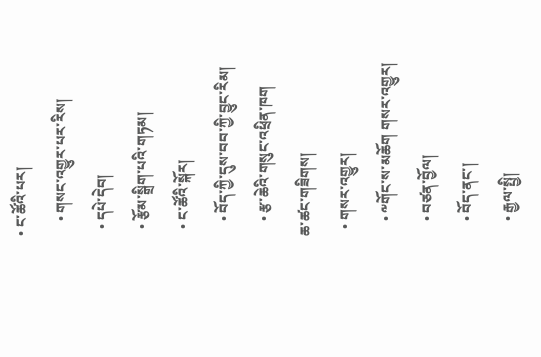• ང་ཚོའི་པར།
    • གསང་འགྱུར་པར་རིས།
  • དཔེ་དེབ།
  • རྩོམ་སྒྲིག་པའི་གཏམ།
  • ང་ཚོའི་སྐོར།
    • བོད་ཀྱི་དུས་བབ་ཀྱི་བྱུང་རིམ།
    • རྩ་ཆེའི་གསུང་འཕྲིན་ཁག
ཆ་ཚང་གཟིགས།
  • གསར་འགྱུར།
    • ༸གོང་ས་མཆོག གསར་འགྱུར།
    • བཙན་བྱོལ།
    • བོད་ནང་།
    • རྒྱལ་སྤྱི།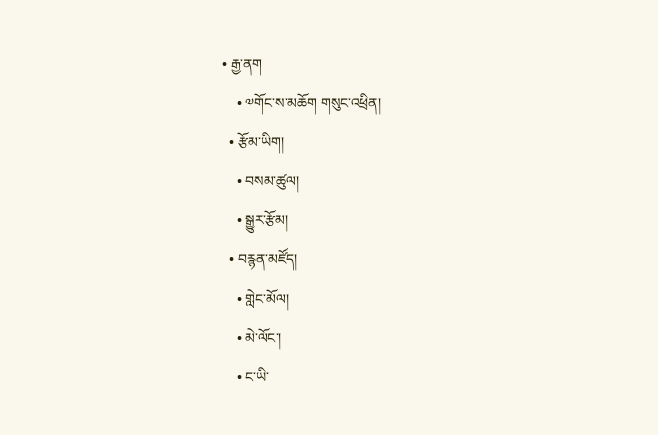• རྒྱ་ནག
    • ༧གོང་ས་མཆོག གསུང་འཕྲིན།
  • རྩོམ་ཡིག།
    • བསམ་ཚུལ།
    • སྒྱུར་རྩོམ།
  • བརྙན་མཛོད།
    • གླེང་མོལ།
    • མེ་ལོང་།
    • ང་ཡི་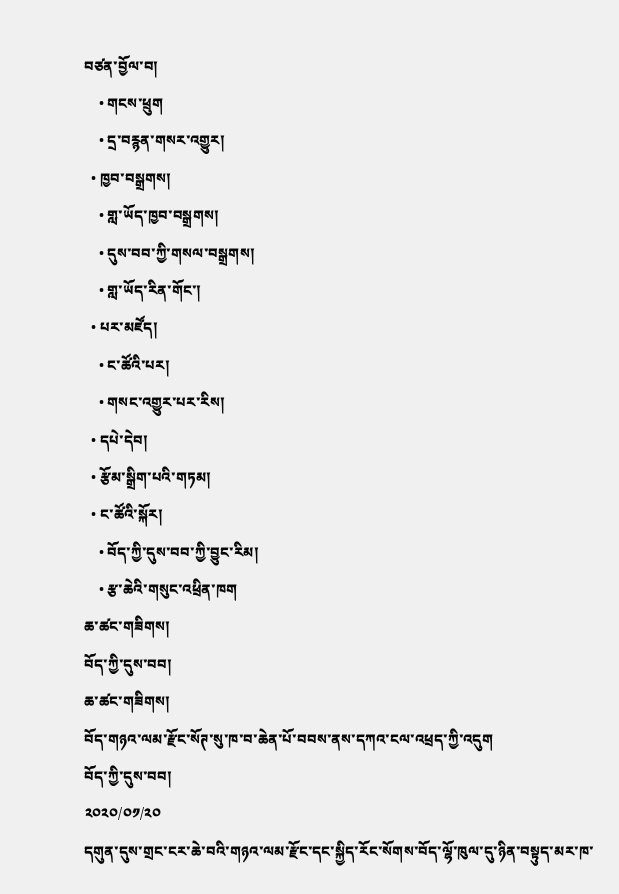བཙན་བྱོལ་བ།
    • གངས་ཕྲུག
    • དྲ་བརྙན་གསར་འགྱུར།
  • ཁྱབ་བསྒྲགས།
    • གླ་ཡོད་ཁྱབ་བསྒྲགས།
    • དུས་བབ་ཀྱི་གསལ་བསྒྲགས།
    • གླ་ཡོད་རིན་གོང་།
  • པར་མཛོད།
    • ང་ཚོའི་པར།
    • གསང་འགྱུར་པར་རིས།
  • དཔེ་དེབ།
  • རྩོམ་སྒྲིག་པའི་གཏམ།
  • ང་ཚོའི་སྐོར།
    • བོད་ཀྱི་དུས་བབ་ཀྱི་བྱུང་རིམ།
    • རྩ་ཆེའི་གསུང་འཕྲིན་ཁག
ཆ་ཚང་གཟིགས།
བོད་ཀྱི་དུས་བབ།
ཆ་ཚང་གཟིགས།
བོད་གཉའ་ལམ་རྫོང་སོཊ་སུ་ཁ་བ་ཆེན་པོ་བབས་ནས་དཀའ་ངལ་འཕྲད་ཀྱི་འདུག
བོད་ཀྱི་དུས་བབ།
༢༠༢༠/༠༡/༢༠
དགུན་དུས་གྲང་ངར་ཆེ་བའི་གཉའ་ལམ་རྫོང་དང་སྐྱིད་རོང་སོགས་བོད་ལྷོ་ཁུལ་དུ་ཉིན་བསྟུད་མར་ཁ་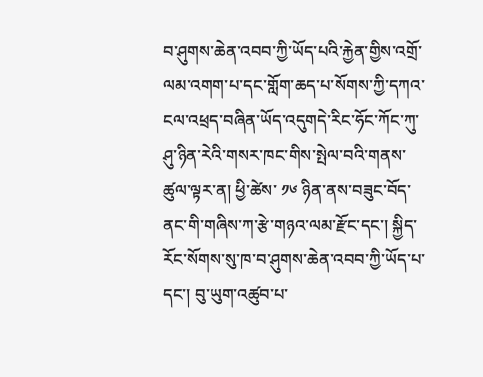བ་ཤུགས་ཆེན་འབབ་ཀྱི་ཡོད་པའི་རྐྱེན་གྱིས་འགྲོ་ལམ་འགག་པ་དང་གློག་ཆད་པ་སོགས་ཀྱི་དཀའ་ངལ་འཕྲད་བཞིན་ཡོད་འདུགདེ་རིང་ཧོང་ཀོང་ཀུ་ཤུ་ཉིན་རེའི་གསར་ཁང་གིས་སྤེལ་བའི་གནས་ཚུལ་ལྟར་ན། ཕྱི་ཚེས་ ༡༦ ཉིན་ནས་བཟུང་བོད་ནང་གི་གཞིས་ཀ་རྩེ་གཉའ་ལམ་རྫོང་དང་། སྐྱིད་རོང་སོགས་སུ་ཁ་བ་ཤུགས་ཆེན་འབབ་ཀྱི་ཡོད་པ་དང་། བུ་ཡུག་འཚུབ་པ་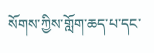སོགས་ཀྱིས་གློག་ཆད་པ་དང་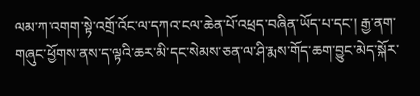ལམ་ཀ་འགག་སྟེ་འགྲོ་འོང་ལ་དཀའ་ངལ་ཆེན་པོ་འཕྲད་བཞིན་ཡོད་པ་དང་། རྒྱ་ནག་གཞུང་ཕྱོགས་ནས་ད་ལྟའི་ཆར་མི་དང་སེམས་ཅན་ལ་ཤི་རྨས་གོད་ཆག་བྱུང་མེད་སྐོར་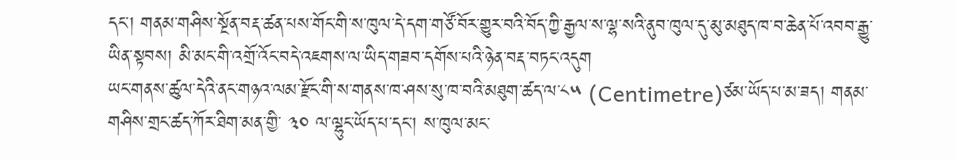དང་། གནམ་གཤིས་སྔོན་བརྡ་ཚན་པས་གོང་གི་ས་ཁུལ་དེ་དག་གཙོ་བོར་གྱུར་བའི་བོད་ཀྱི་རྒྱལ་ས་ལྷ་སའི་ནུབ་ཁུལ་དུ་མུ་མཐུད་ཁ་བ་ཆེན་པོ་འབབ་རྒྱུ་ཡིན་སྟབས། མི་མང་གི་འགྲོ་འོང་བདེ་འཇགས་ལ་ཡིད་གཟབ་དགོས་པའི་ཉེན་བརྡ་བཏང་འདུག
ཡང་གནས་ཚུལ་དེའི་ནང་གཉའ་ལམ་རྫོང་གི་ས་གནས་ཁ་ཤས་སུ་ཁ་བའི་མཐུག་ཚད་ལ་༨༥ (Centimetre)ཙམ་ཡོད་པ་མ་ཟད། གནམ་གཤིས་གྲང་ཚད་ཀོར་ཐིག་མན་གྱི་ ༣༠ ལ་ལྷུང་ཡོད་པ་དང་། ས་ཁུལ་མང་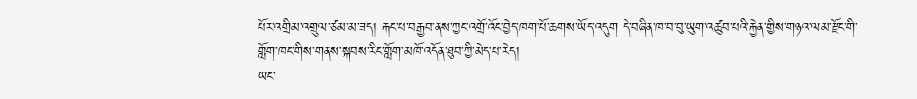པོར་འགྲིམ་འགྲུལ་ཙམ་མ་ཟད། རྐང་པ་བརྒྱབ་ནས་ཀྱང་འགྲོ་འོང་བྱེད་ཁག་པོ་ཆགས་ཡོད་འདུག དེ་བཞིན་ཁ་བ་བུ་ཡུག་འཚུབ་པའི་རྐྱེན་གྱིས་གཉའ་ལམ་རྫོང་གི་གློག་ཁང་གིས་གནས་སྐབས་རིང་གློག་མཁོ་འདོན་ཐུབ་ཀྱི་མེད་པ་རེད།
ཡང་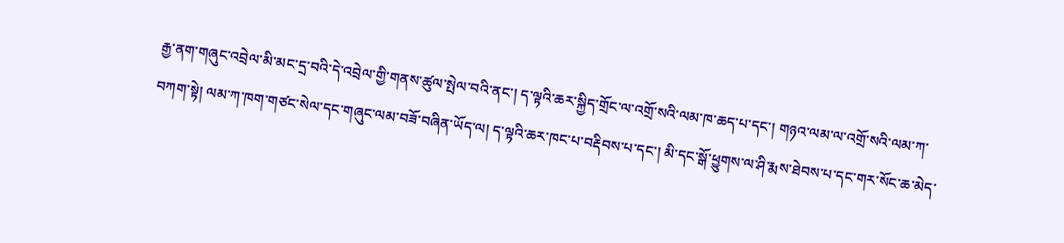རྒྱ་ནག་གཞུང་འབྲེལ་མི་མང་དྲ་བའི་དེ་འབྲེལ་གྱི་གནས་ཚུལ་སྤེལ་བའི་ནང་། ད་ལྟའི་ཆར་སྐྱིད་གྲོང་ལ་འགྲོ་སའི་ལམ་ཁ་ཆད་པ་དང་། གཉའ་ལམ་ལ་འགྲོ་སའི་ལམ་ཀ་བཀག་སྟེ། ལམ་ཀ་ཁག་གཙང་སེལ་དང་གཞུང་ལམ་བཟོ་བཞིན་ཡོད་ལ། ད་ལྟའི་ཆར་ཁང་པ་བརྡིབས་པ་དང་། མི་དང་སྒོ་ཕྱུགས་ལ་ཤི་རྨས་ཐེབས་པ་དང་གར་སོང་ཆ་མེད་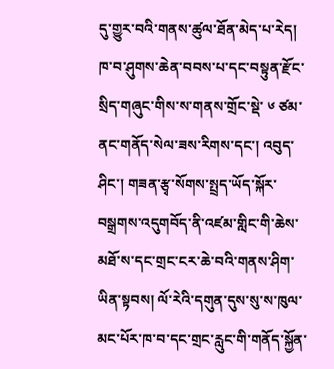དུ་གྱུར་བའི་གནས་ཚུལ་ཐོན་མེད་པ་རེད།  ཁ་བ་ཤུགས་ཆེན་བབས་པ་དང་བསྟུན་རྫོང་སྲིད་གཞུང་གིས་ས་གནས་གྲོང་སྡེ་ ༦ ཙམ་ནང་གནོད་སེལ་ཟས་རིགས་དང་། འབུད་ཤིང་། གཟན་རྩྭ་སོགས་སྤྲད་ཡོད་སྐོར་བསྒྲགས་འདུགབོད་ནི་འཛམ་གླིང་གི་ཆེས་མཐོ་ས་དང་གྲང་ངར་ཆེ་བའི་གནས་ཤིག་ཡིན་སྟབས། ལོ་རེའི་དགུན་དུས་སུ་ས་ཁུལ་མང་པོར་ཁ་བ་དང་གྲང་རླུང་གི་གནོད་སྐྱོན་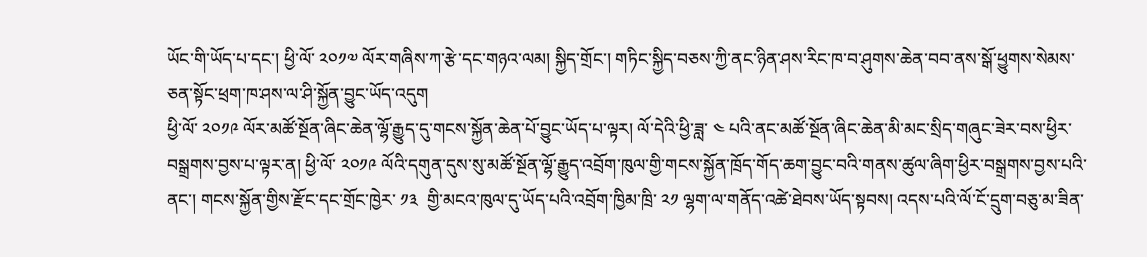ཡོང་གི་ཡོད་པ་དང་། ཕྱི་ལོ་ ༢༠༡༧ ལོར་གཞིས་ཀ་རྩེ་དང་གཉའ་ལམ། སྐྱིད་གྲོང་། གཏིང་སྐྱིད་བཅས་ཀྱི་ནང་ཉིན་ཤས་རིང་ཁ་བ་ཤུགས་ཆེན་བབ་ནས་སྒོ་ཕྱུགས་སེམས་ཅན་སྟོང་ཕྲག་ཁ་ཤས་ལ་ཤི་སྐྱོན་བྱུང་ཡོད་འདུག
ཕྱི་ལོ་ ༢༠༡༩ ལོར་མཚོ་སྔོན་ཞིང་ཆེན་ལྷོ་རྒྱུད་དུ་གངས་སྐྱོན་ཆེན་པོ་བྱུང་ཡོད་པ་ལྟར། ལོ་དེའི་ཕྱི་ཟླ་ ༤ པའི་ནང་མཚོ་སྔོན་ཞིང་ཆེན་མི་མང་སྲིད་གཞུང་ཟེར་བས་ཕྱིར་བསྒྲགས་བྱས་པ་ལྟར་ན། ཕྱི་ལོ་ ༢༠༡༩ ལོའི་དགུན་དུས་སུ་མཚོ་སྔོན་ལྷོ་རྒྱུད་འབྲོག་ཁུལ་གྱི་གངས་སྐྱོན་ཁྲོད་གོད་ཆག་བྱུང་བའི་གནས་ཚུལ་ཞིག་ཕྱིར་བསྒྲགས་བྱས་པའི་ནང་། གངས་སྐྱོན་གྱིས་རྫོང་དང་གྲོང་ཁྱེར་ ༡༣  གྱི་མངའ་ཁུལ་དུ་ཡོད་པའི་འབྲོག་ཁྱིམ་ཁྲི་ ༢༡ ལྷག་ལ་གནོད་འཚེ་ཐེབས་ཡོད་སྟབས། འདས་པའི་ལོ་ངོ་དྲུག་བཅུ་མ་ཟིན་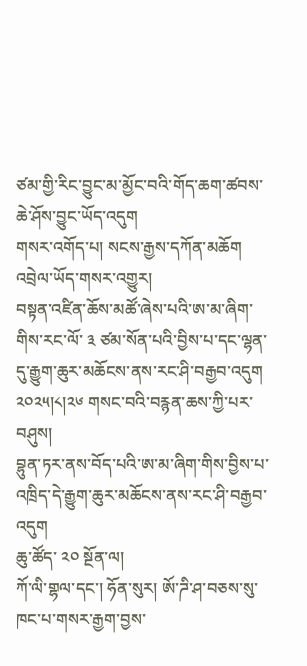ཙམ་གྱི་རིང་བྱུང་མ་མྱོང་བའི་གོད་ཆག་ཚབས་ཆེ་ཤོས་བྱུང་ཡོད་འདུག
གསར་འགོད་པ། སངས་རྒྱས་དཀོན་མཆོག
འབྲེལ་ཡོད་གསར་འགྱུར།
བསྟན་འཛིན་ཆོས་མཚོ་ཞེས་པའི་ཨ་མ་ཞིག་གིས་རང་ལོ་ ༣ ཙམ་སོན་པའི་བྱིས་པ་དང་ལྷན་དུ་རྒྱུག་ཆུར་མཆོངས་ནས་རང་ཤི་བརྒྱབ་འདུག  ༢༠༢༥།༨།༢༦ གསང་བའི་བརྙན་ཆས་ཀྱི་པར་བཤུས།
བྷུན་ཏར་ནས་བོད་པའི་ཨ་མ་ཞིག་གིས་བྱིས་པ་འཁྲིད་དེ་རྒྱུག་ཆུར་མཆོངས་ནས་རང་ཤི་བརྒྱབ་འདུག
ཆུ་ཚོད་ ༢༠ སྔོན་ལ།
ཀོ་ལི་གྷལ་དང་། ཧོན་སུར། ཨོ་ཌི་ཤ་བཅས་སུ་ཁང་པ་གསར་རྒྱག་བྱས་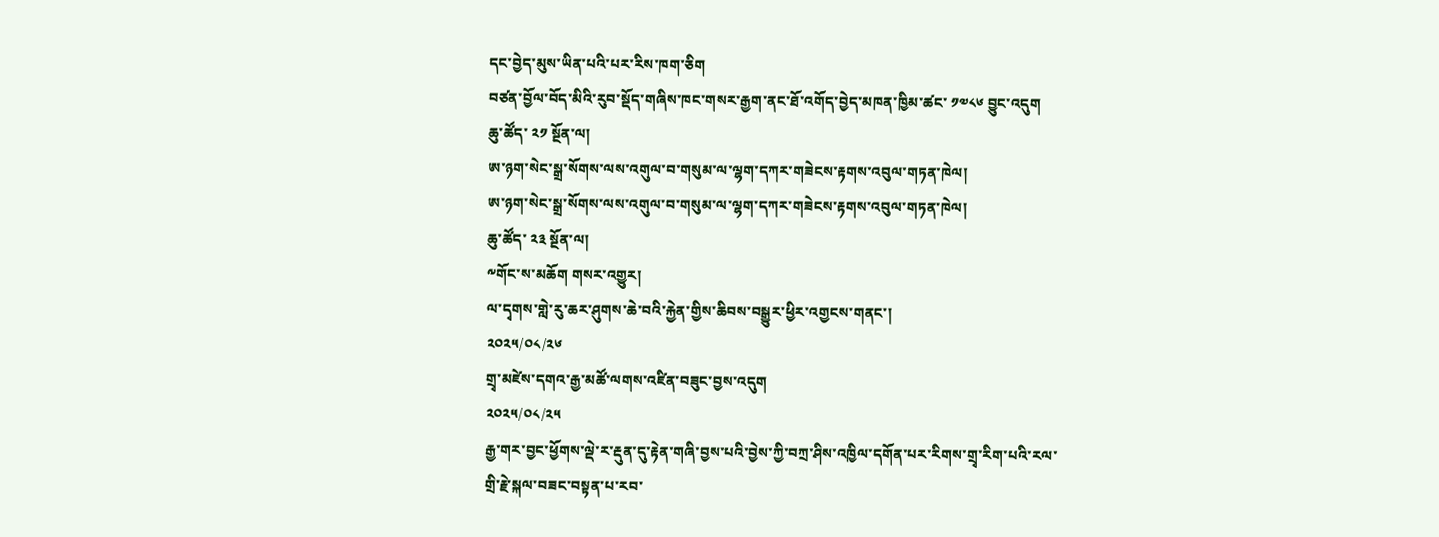དང་བྱེད་མུས་ཡིན་པའི་པར་རིས་ཁག་ཅིག
བཙན་བྱོལ་བོད་མིའི་རུབ་སྡོད་གཞིས་ཁང་གསར་རྒྱག་ནང་ཐོ་འགོད་བྱེད་མཁན་ཁྱིམ་ཚང་ ༡༧༨༦ བྱུང་འདུག
ཆུ་ཚོད་ ༢༡ སྔོན་ལ།
ཨ་ཉག་སེང་སྒྲ་སོགས་ལས་འགུལ་བ་གསུམ་ལ་ལྷག་དཀར་གཟེངས་རྟགས་འབུལ་གཏན་ཁེལ།
ཨ་ཉག་སེང་སྒྲ་སོགས་ལས་འགུལ་བ་གསུམ་ལ་ལྷག་དཀར་གཟེངས་རྟགས་འབུལ་གཏན་ཁེལ།
ཆུ་ཚོད་ ༢༣ སྔོན་ལ།
༸གོང་ས་མཆོག གསར་འགྱུར།
ལ་དྭགས་གླེ་རུ་ཆར་ཤུགས་ཆེ་བའི་རྐྱེན་གྱིས་ཆིབས་བསྒྱུར་ཕྱིར་འགྱངས་གནང་།
༢༠༢༥/༠༨/༢༦
གྲྭ་མཛེས་དགའ་རྒྱ་མཚོ་ལགས་འཛིན་བཟུང་བྱས་འདུག
༢༠༢༥/༠༨/༢༥
རྒྱ་གར་བྱང་ཕྱོགས་ལྡེ་ར་རྡུན་དུ་རྟེན་གཞི་བྱས་པའི་བྱེས་ཀྱི་བཀྲ་ཤིས་འཁྱིལ་དགོན་པར་རིགས་གྲྭ་རིག་པའི་རལ་གྲི་རྗེ་སྐལ་བཟང་བསྟན་པ་རབ་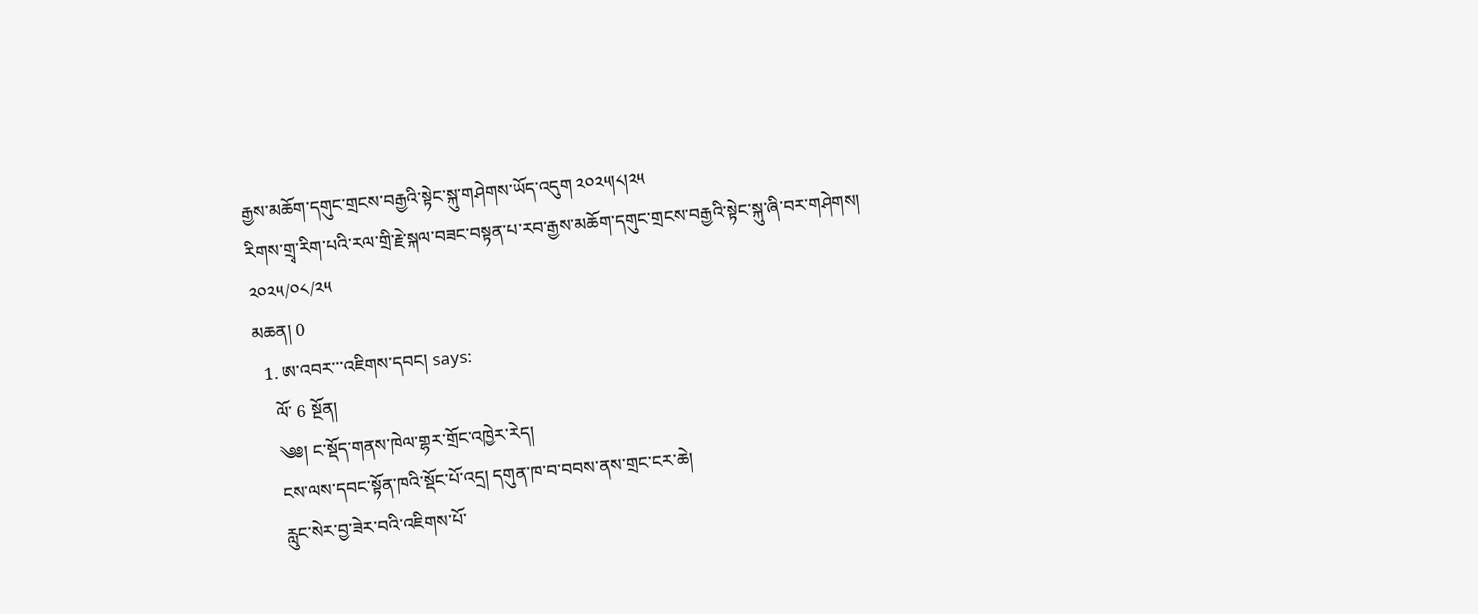རྒྱས་མཆོག་དགུང་གྲངས་བརྒྱའི་སྟེང་སྐུ་གཤེགས་ཡོད་འདུག ༢༠༢༥།༨།༢༥
རིགས་གྲྭ་རིག་པའི་རལ་གྲི་རྗེ་སྐལ་བཟང་བསྟན་པ་རབ་རྒྱས་མཆོག་དགུང་གྲངས་བརྒྱའི་སྟེང་སྐུ་ཞི་བར་གཤེགས།
༢༠༢༥/༠༨/༢༥
མཆན། 0
  1. ཨ་འབར་་་འཇིགས་དབང། says:
    ལོ་ 6 སྔོན།
    ༄༅། ང་སྡོད་གནས་ཁེལ་གྷར་གྲོང་འཁྱེར་རེད།
    ངས་ལས་དབང་སྟོན་ཁའི་སྡོང་པོ་འདྲ། དགུན་ཁ་བ་བབས་ནས་གྲང་ངར་ཆེ།
    རླུང་སེར་བྱ་ཟེར་བའི་འཇིགས་པོ་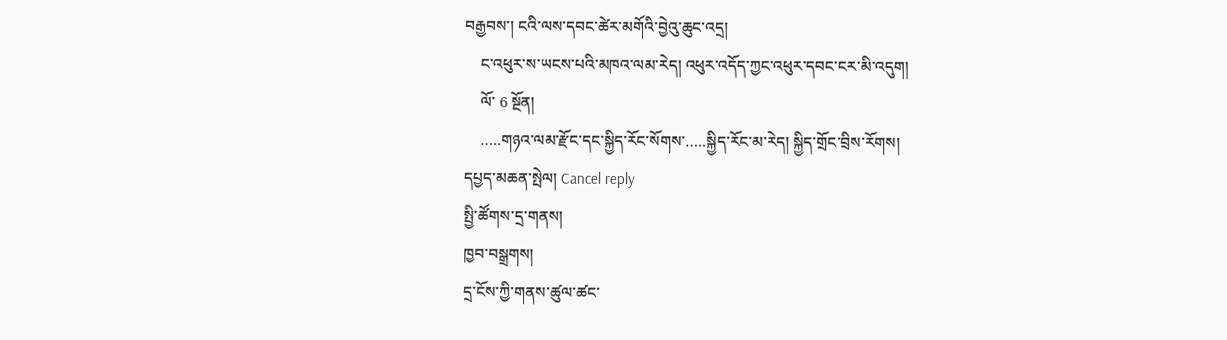བརྒྱབས་། ངའི་ལས་དབང་ཚེར་མགོའི་བྱེའུ་ཆུང་འདྲ།
    ང་འཕུར་ས་ཡངས་པའི་མཁའ་ལམ་རེད། འཕུར་འདོད་ཀྱང་འཕུར་དབང་ངར་མི་འདུག།
    ལོ་ 6 སྔོན།
    …..གཉའ་ལམ་རྫོང་དང་སྐྱིད་རོང་སོགས་…..སྐྱིད་རོང་མ་རེད། སྐྱིད་གྲོང་བྲིས་རོགས།
དཔྱད་མཆན་སྤེལ། Cancel reply
སྤྱི་ཚོགས་དྲ་གནས།
ཁྱབ་བསྒྲགས།
དྲ་ངོས་ཀྱི་གནས་ཚུལ་ཚང་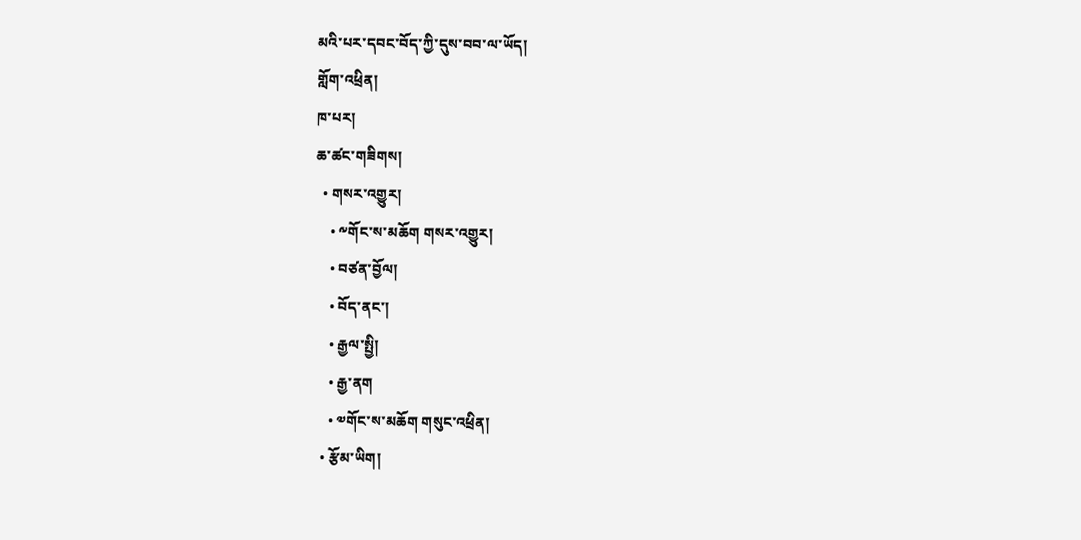མའི་པར་དབང་བོད་ཀྱི་དུས་བབ་ལ་ཡོད།
གློག་འཕྲིན།
ཁ་པར།
ཆ་ཚང་གཟིགས།
  • གསར་འགྱུར།
    • ༸གོང་ས་མཆོག གསར་འགྱུར།
    • བཙན་བྱོལ།
    • བོད་ནང་།
    • རྒྱལ་སྤྱི།
    • རྒྱ་ནག
    • ༧གོང་ས་མཆོག གསུང་འཕྲིན།
  • རྩོམ་ཡིག།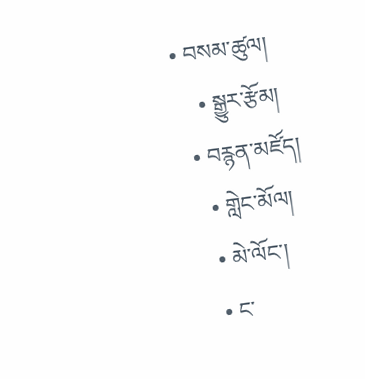• བསམ་ཚུལ།
    • སྒྱུར་རྩོམ།
  • བརྙན་མཛོད།
    • གླེང་མོལ།
    • མེ་ལོང་།
    • ང་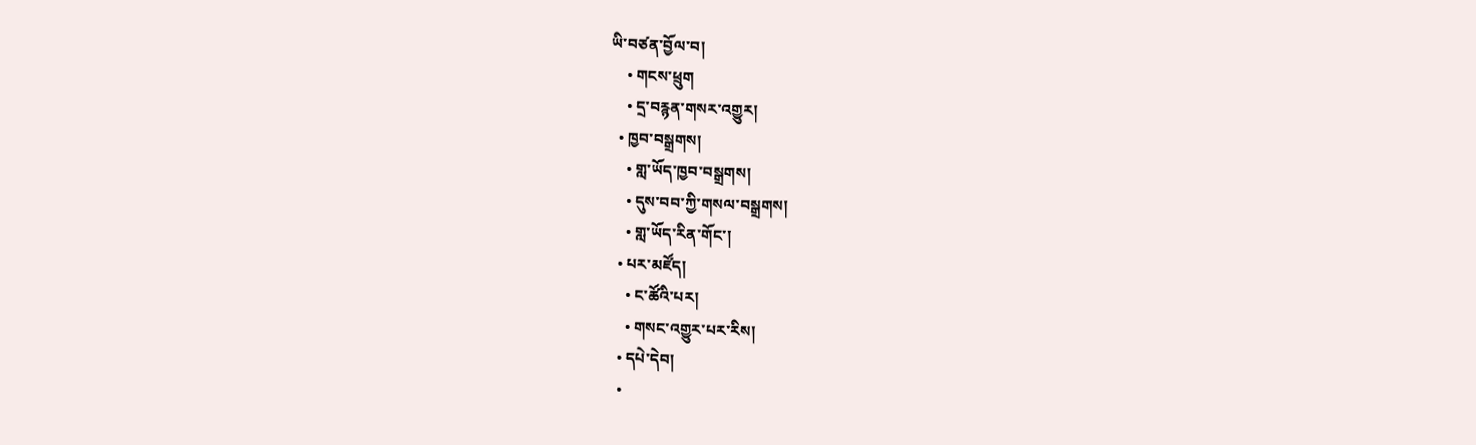ཡི་བཙན་བྱོལ་བ།
    • གངས་ཕྲུག
    • དྲ་བརྙན་གསར་འགྱུར།
  • ཁྱབ་བསྒྲགས།
    • གླ་ཡོད་ཁྱབ་བསྒྲགས།
    • དུས་བབ་ཀྱི་གསལ་བསྒྲགས།
    • གླ་ཡོད་རིན་གོང་།
  • པར་མཛོད།
    • ང་ཚོའི་པར།
    • གསང་འགྱུར་པར་རིས།
  • དཔེ་དེབ།
  •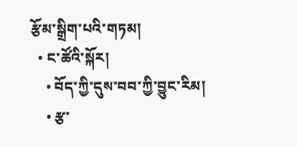རྩོམ་སྒྲིག་པའི་གཏམ།
  • ང་ཚོའི་སྐོར།
    • བོད་ཀྱི་དུས་བབ་ཀྱི་བྱུང་རིམ།
    • རྩ་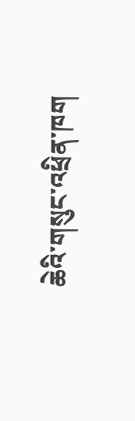ཆེའི་གསུང་འཕྲིན་ཁག